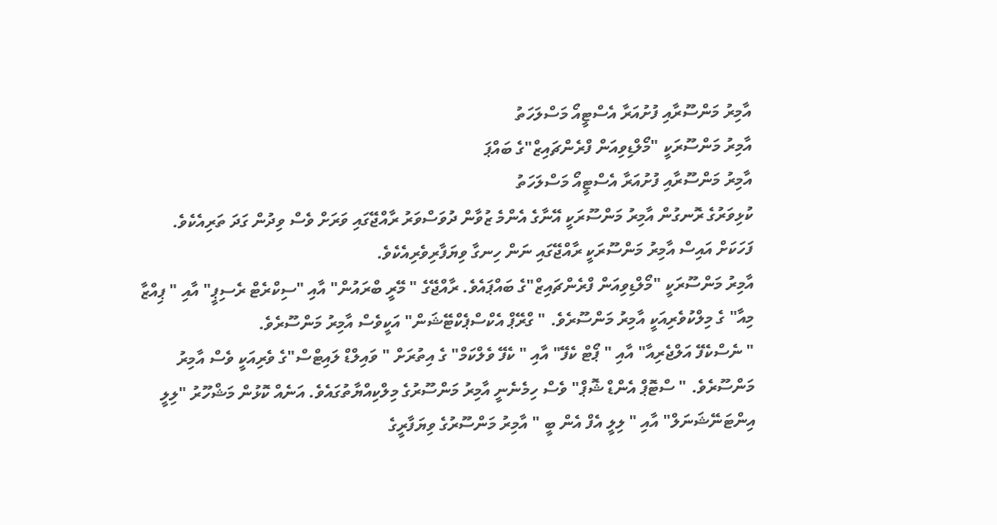އާމިރު މަންސޫރާއި ފުށުއަރާ އެސްޓީއޯ މަސްލަހަތު
އާމިރު މަންސޫރަކީ "މޯލްޑިވިއަން ފްރެންޗައިޒް"ގެ ބައްޕަ
އާމިރު މަންސޫރާއި ފުށުއަރާ އެސްޓީއޯ މަސްލަހަތު
ކުޅިވަރުގެ ރޮނގުން އާމިރު މަންސޫރަކީ އޭނާގެ އެންމެ ޒުވާން ދުވަސްވަރު ރާއްޖޭގައި ވަރަށް ވެސް ވިދުން ގަދަ ތަރިއެކެވެ. ފަހަކަށް އައިސް އާމިރު މަންސޫރަކީ ރާއްޖޭގައި ނަން ހިނގާ ވިޔަފާރިވެރިއެކެވެ.
އާމިރު މަންސޫރަކީ "މޯލްޑިވިއަން ފްރެންޗައިޒް"ގެ ބައްޕައެވެ. ރާއްޖޭގެ " މޭރީ ބްރައުން" އާއި "ސިކްރެޓް ރެސިޕީ" އާއި " ޕިއްޒާ މިއާ" ގެ މިލްކުވެރިއަކީ އާމިރު މަންސޫރެވެ. " ގްރޭޕް އެކްސްޕެކްޓޭޝަން" އަކީވެސް އާމިރު މަންސޫރެވެ.
" ނެސްކެފޭ އަލްޖެރިއާ" އާއި " ޕޯޓް ކެފޭ" އާއި " ކެފޭ ވެލްކަމް" ގެ އިތުރަށް " ވައިލްޑް ލައިޓްސް"ގެ ވެރިއަކީ ވެސް އާމިރު މަންސޫރެވެ. " ސްޓޮޕް އެންޑް ޝޮޕް" ވެސް ހިމެނެނީ އާމިރު މަންސޫރުގެ މިލްކިއްޔާތުގައެވެ. އަނެއް ކޮޅުން މަޝްހޫރު "ލިލީ އިންޓަނޭޝަނަލް" އާއި " ލިލީ އެފް އެން ބީ " އާމިރު މަންސޫރުގެ ވިޔަފާރީގެ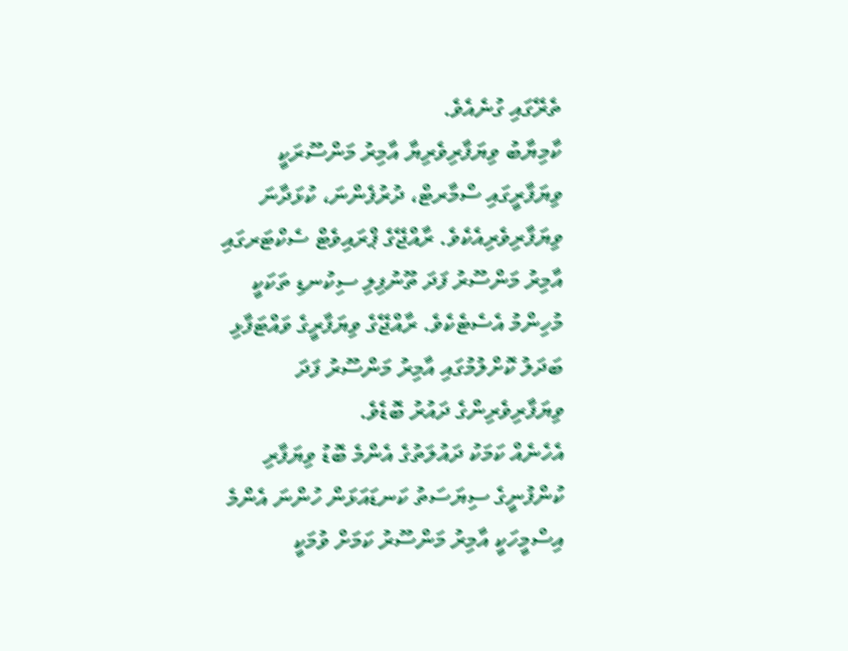ތެރޭގައި ގުނެއެވެ.
ކާމިޔާބު ވިޔަފާރިވެރިޔާ އާމިރު މަންސޫރަކީ ވިޔަފާރީގައި ސްމާރޓް، ދުރުފެންނަ، ކުޅަދާނަ ވިޔަފާރިވެރިއެކެވެ. ރާއްޖޭގެ ޕްރައިވެޓް ސެކްޓަރގައި އާމިރު މަންސޫރު ފަދަ ތޫނުފިލި ސިކުނޑި ތަކަކީ މުހިންމު އެސެޓެކެވެ. ރާއްޖޭގެ ވިޔަފާރީގެ ވައްޓަފާޅި ބަދަލު ކޮށްލުމުގައި އާމިރު މަންސޫރު ފަދަ ވިޔަފާރިވެރިންގެ ދައުރު ބޮޑެވެ.
އެހެނެއް ކަމަކު ދައުލަތުގެ އެންމެ ބޮޑު ވިޔަފާރި ކުންފުނީގެ ސިޔަސަތު ކަނޑައަޅަން ހުންނަ އެންމެ އިސްމީހަކީ އާމިރު މަންސޫރު ކަމަށް ވުމަކީ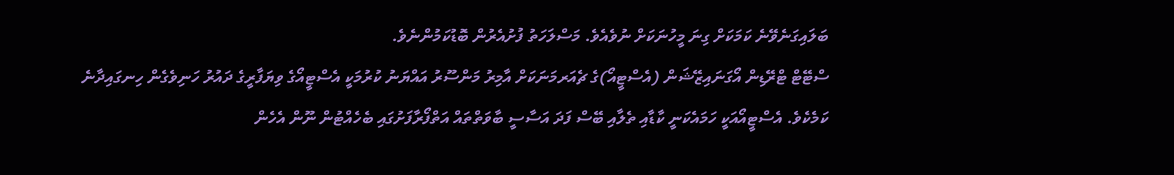ބަލައިގަނެވޭނެ ކަމަކަށް ގިނަ މީހުނަކަށް ނުވެއެވެ. މަސްލަހަތު ފުށުއެރުން ބޮޑުކަމުންނެވެ.
ސްޓޭޓް ޓްރޭޑިން އޯގަނައިޒޭޝަން (އެސްޓީއޯ)ގެ ޗެއަރމަނަކަށް އާމިރު މަންސޫރު އައްޔަނު ކުރުމަކީ އެސްޓީއޯގެ ވިޔަފާރީގެ ދައުރު ހަނިވެގެން ހިނގައިދާނެ ކަމެކެވެ. އެސްޓީއޯއަކީ ހަމައެކަނީ ކާޑާއި ތެލާއި ބޭސް ފަދަ އަސާސީ ބާވަތްތައް އަތްފޯރާފަށުގައި ބެހެއްޓުން ނޫން އެހެން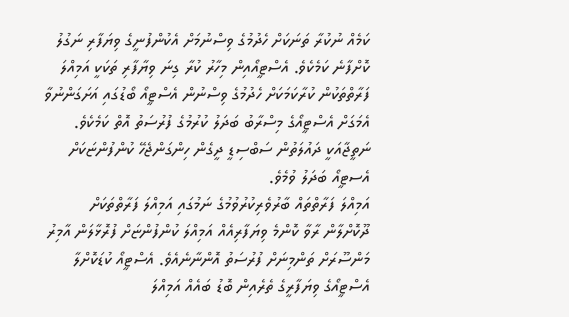ކަމެއް ނުކުރާ ތަނަކަށް ހެދުމުގެ ވިސްނުމަށް އެކުންފުނީގެ ވިޔަފާރި ނަގުލު ކޮށްފާނެ ކަމެކެވެ. އެސްޓީއޯއިން މިހާރު ކުރާ ގިނަ ވިޔާފާރި ތަކަކީ އަމިއްލަ ފަރާތްތަކުން ކުރާކަމަކަށް ހެދުމުގެ ވިސްނުން އެސްޓީއޯ ބޯޑުގައި އަށަގަންނުވާ އެމަގަށް އެސްޓީއޯގެ މިސްރާބު ބަދަލު ކުރުމުގެ ފުރުސަތު އޮތް ކަމެކެވެ. ނަތީޖާއަކީ ދައުލަތުން ސަބްސިޑީ ދީގެން ހިންގަންޖެހޭ ކުންފުންޏަކަށް އެސޓީއޯ ބަދަލު ވުމެވެ.
އަމިއްލަ ފަރާތްތައް ބާރުވެރިކުރުވުމުގެ ނަމުގައި އަމިއްލަ ފަރާތްތަކަށް ދޫކޮށްލާން ރާވާ ކޮންމެ ވިޔަފާރިއެއް އަމިއްލަ ކުންފުންޏަށް ފުރޮޅާލަން އާމިރު މަންސޫރަށް ތަންމިނަށް ފުރުސަތު އޮންނާނެއެވެ. އެސްޓީއޯ ކުޑަކޮށްލާ އެސްޓީއޯގެ ވިޔަފާރީގެ ތެރެއިން ބޮޑު ބައެއް އަމިއްލަ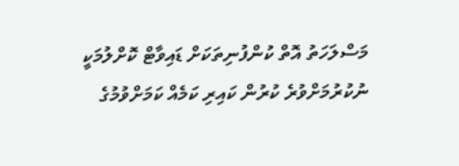މަސްލަހަތު އޮތް ކުންފުނިތަކަށް ޑައިވާޓް ކޮށްލުމަކީ ނުކުރުމަށްވުރެ ކުރުން ކައިރި ކަމެއް ކަމަށްވުމުގެ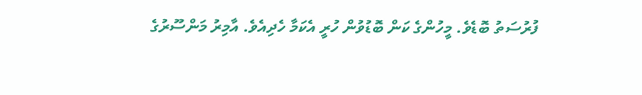ފުރުސަތު ބޮޑެވެ. މީހުންގެ ކަން ބޮޑުވުން ހުރީ އެކަމާ ހެދިއެވެ. އާމިރު މަންސޫރުގެ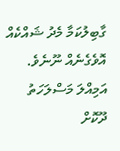ގާބިލުކަމާ މެދު ޝައްކެއް އޮވެގެނެއް ނޫނެވެ.
އަމިއްލަ މަސްލަހަތު ދޫކޮށް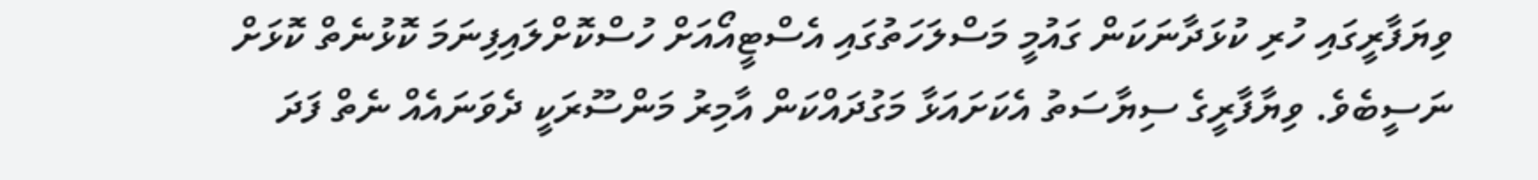ވިޔަފާރީގައި ހުރި ކުޅަދާނަކަން ގައުމީ މަސްލަހަތުގައި އެސްޓީއޯއަށް ހުސްކޮށްލައިފިނަމަ ކޮޅުނެތް ކޮޅަށް ނަސީބެވެ. ވިޔާފާރީގެ ސިޔާސަތު އެކަށައަޅާ މަގުދައްކަން އާމިރު މަންސޫރަކީ ދެވަނައެއް ނެތް ފަދަ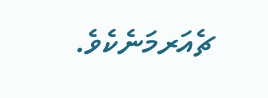ޗެއަރމަނެކެވެ.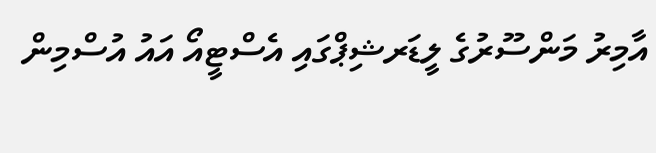އާމިރު މަންސޫރުގެ ލީޑަރޝިޕްގައި އެސްޓީއޯ އައު އުސްމިން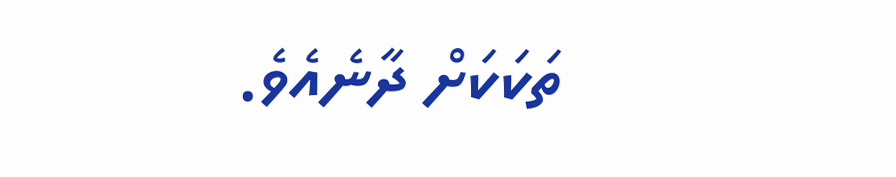ތަކަކަށް ދާނެއެވެ.